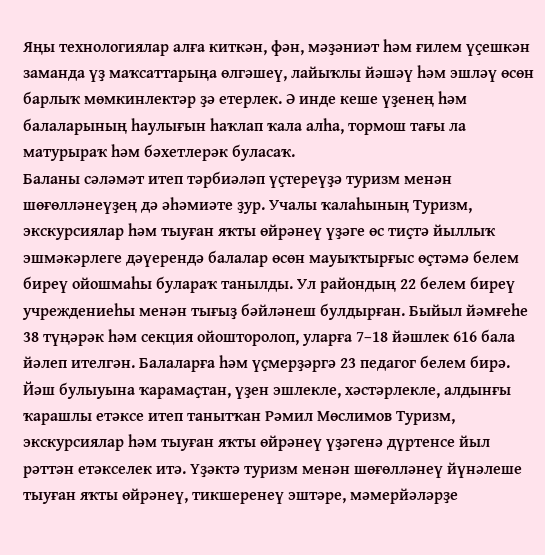Яңы технологиялар алға киткән, фән, мәҙәниәт һәм ғилем үҫешкән заманда үҙ маҡсаттарыңа өлгәшеү, лайыҡлы йәшәү һәм эшләү өсөн барлыҡ мөмкинлектәр ҙә етерлек. Ә инде кеше үҙенең һәм балаларының һаулығын һаҡлап ҡала алһа, тормош тағы ла матурыраҡ һәм бәхетлерәк буласаҡ.
Баланы сәләмәт итеп тәрбиәләп үҫтереүҙә туризм менән шөғөлләнеүҙең дә әһәмиәте ҙур. Учалы ҡалаһының Туризм, экскурсиялар һәм тыуған яҡты өйрәнеү үҙәге өс тиҫтә йыллыҡ эшмәкәрлеге дәүерендә балалар өсөн мауыҡтырғыс өҫтәмә белем биреү ойошмаһы булараҡ танылды. Ул райондың 22 белем биреү учреждениеһы менән тығыҙ бәйләнеш булдырған. Быйыл йәмғеһе 38 түңәрәк һәм секция ойошторолоп, уларға 7–18 йәшлек 616 бала йәлеп ителгән. Балаларға һәм үҫмерҙәргә 23 педагог белем бирә.
Йәш булыуына ҡарамаҫтан, үҙен эшлекле, хәстәрлекле, алдынғы ҡарашлы етәксе итеп танытҡан Рәмил Мөслимов Туризм, экскурсиялар һәм тыуған яҡты өйрәнеү үҙәгенә дүртенсе йыл рәттән етәкселек итә. Үҙәктә туризм менән шөғөлләнеү йүнәлеше тыуған яҡты өйрәнеү, тикшеренеү эштәре, мәмерйәләрҙе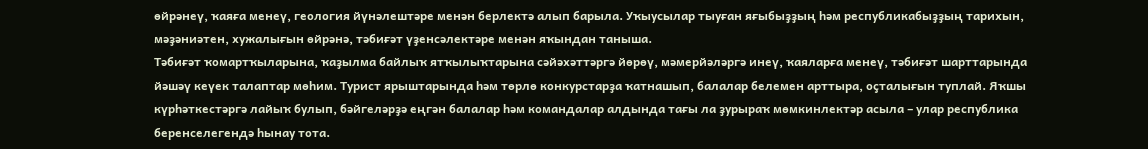өйрәнеү, ҡаяға менеү, геология йүнәлештәре менән берлектә алып барыла. Уҡыусылар тыуған яғыбыҙҙың һәм республикабыҙҙың тарихын, мәҙәниәтен, хужалығын өйрәнә, тәбиғәт үҙенсәлектәре менән яҡындан таныша.
Тәбиғәт ҡомартҡыларына, ҡаҙылма байлыҡ ятҡылыҡтарына сәйәхәттәргә йөрөү, мәмерйәләргә инеү, ҡаяларға менеү, тәбиғәт шарттарында йәшәү кеүек талаптар мөһим. Турист ярыштарында һәм төрлө конкурстарҙа ҡатнашып, балалар белемен арттыра, оҫталығын туплай. Яҡшы күрһәткестәргә лайыҡ булып, бәйгеләрҙә еңгән балалар һәм командалар алдында тағы ла ҙурыраҡ мөмкинлектәр асыла – улар республика беренселегендә һынау тота.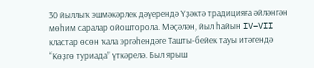30 йыллыҡ эшмәкәрлек дәүерендә Үҙәктә традицияға әйләнгән мөһим саралар ойошторола. Мәҫәлән, йыл һайын IV–VII кластар өсөн ҡала эргәһендәге Ташты-бейек тауы итәгендә “Көҙгө туриада” үткәрелә. Был ярыш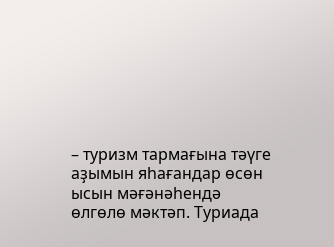– туризм тармағына тәүге аҙымын яһағандар өсөн ысын мәғәнәһендә өлгөлө мәктәп. Туриада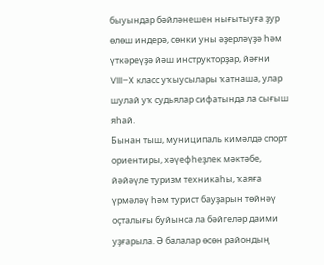быуындар бәйләнешен нығытыуға ҙур өлөш индерә, сөнки уны әҙерләүҙә һәм үткәреүҙә йәш инструкторҙар, йәғни VIII–X класс уҡыусылары ҡатнаша, улар шулай уҡ судьялар сифатында ла сығыш яһай.
Бынан тыш, муниципаль кимәлдә спорт ориентиры, хәүефһеҙлек мәктәбе, йәйәүле туризм техникаһы, ҡаяға үрмәләү һәм турист бауҙарын төйнәү оҫталығы буйынса ла бәйгеләр даими уҙғарыла. Ә балалар өсөн райондың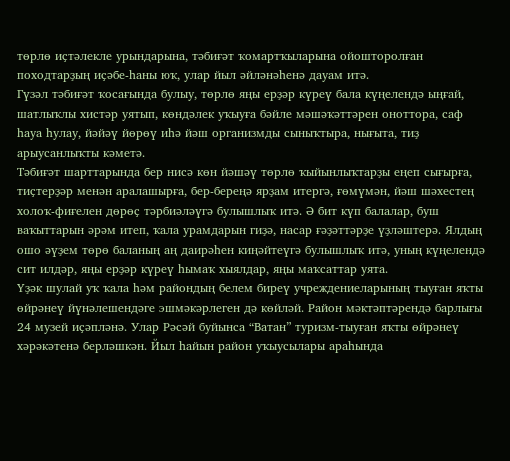төрлө иҫтәлекле урындарына, тәбиғәт ҡомартҡыларына ойошторолған походтарҙың иҫәбе-һаны юҡ, улар йыл әйләнәһенә дауам итә.
Гүзәл тәбиғәт ҡосағында булыу, төрлө яңы ерҙәр күреү бала күңелендә ыңғай, шатлыҡлы хистәр уятып, көндәлек уҡыуға бәйле мәшәҡәттәрен оноттора, саф һауа һулау, йәйәү йөрөү иһә йәш организмды сыныҡтыра, нығыта, тиҙ арыусанлыҡты кәметә.
Тәбиғәт шарттарында бер нисә көн йәшәү төрлө ҡыйынлыҡтарҙы еңеп сығырға, тиҫтерҙәр менән аралашырға, бер-береңә ярҙам итергә, ғөмүмән, йәш шәхестең холоҡ-фиғелен дөрөҫ тәрбиәләүгә булышлыҡ итә. Ә бит күп балалар, буш ваҡыттарын әрәм итеп, ҡала урамдарын гиҙә, насар ғәҙәттәрҙе үҙләштерә. Ялдың ошо әүҙем төрө баланың аң даирәһен киңәйтеүгә булышлыҡ итә, уның күңелендә сит илдәр, яңы ерҙәр күреү һымаҡ хыялдар, яңы маҡсаттар уята.
Үҙәк шулай уҡ ҡала һәм райондың белем биреү учреждениеларының тыуған яҡты өйрәнеү йүнәлешендәге эшмәкәрлеген дә көйләй. Район мәктәптәрендә барлығы 24 музей иҫәпләнә. Улар Рәсәй буйынса “Ватан” туризм-тыуған яҡты өйрәнеү хәрәкәтенә берләшкән. Йыл һайын район уҡыусылары араһында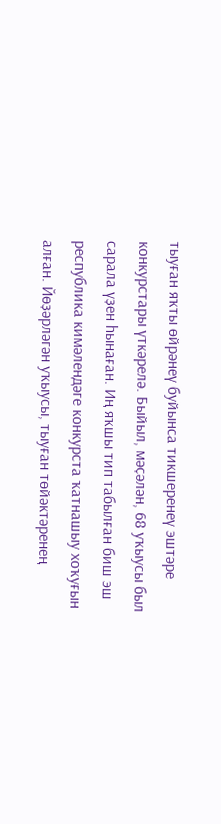тыуған яҡты өйрәнеү буйынса тикшеренеү эштәре конкурстары үткәрелә. Быйыл, мәҫәлән, 68 уҡыусы был сарала үҙен һынаған. Иң яҡшы тип табылған биш эш республика кимәлендәге конкурста ҡатнашыу хоҡуғын алған. Йөҙәрләгән уҡыусы, тыуған төйәктәренең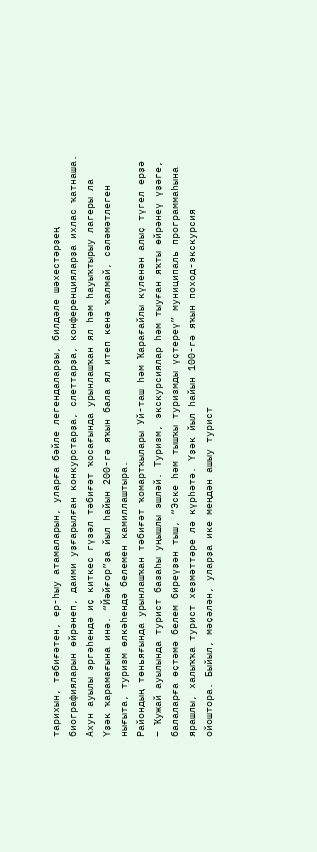тарихын, тәбиғәтен, ер-һыу атамаларын, уларға бәйле легендаларҙы, билдәле шәхестәрҙең биографияларын өйрәнеп, даими уҙғарылған конкурстарҙа, слеттарҙа, конференцияларҙа ихлас ҡатнаша.
Ахун ауылы эргәһендә иҫ киткес гүзәл тәбиғәт ҡосағында урынлашҡан ял һәм һауыҡтырыу лагеры ла Үҙәк ҡарамағына инә. “Йәйғор”ҙа йыл һайын 200-гә яҡын бала ял итеп кенә ҡалмай, сәләмәтлеген нығыта, туризм өлкәһендә белемен камиллаштыра.
Райондың төньяғында урынлашҡан тәбиғәт ҡомартҡылары Уй-таш һәм Ҡарағайлы күленән алыҫ түгел ерҙә – Ҡужай ауылында турист базаһы уңышлы эшләй. Туризм, экскурсиялар һәм тыуған яҡты өйрәнеү үҙәге, балаларға өҫтәмә белем биреүҙән тыш, “Эске һәм тышҡы туризмды үҫтереү” муниципаль программаһына ярашлы, халыҡҡа турист хеҙмәттәре лә күрһәтә. Үҙәк йыл һайын 100-гә яҡын поход-экскурсия ойоштора. Быйыл, мәҫәлән, уларҙа ике меңдән ашыу турист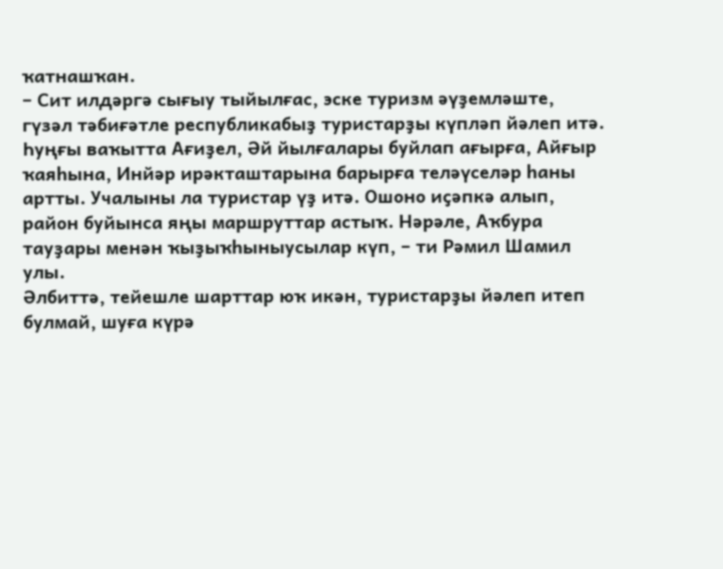ҡатнашҡан.
– Сит илдәргә сығыу тыйылғас, эске туризм әүҙемләште, гүзәл тәбиғәтле республикабыҙ туристарҙы күпләп йәлеп итә. Һуңғы ваҡытта Ағиҙел, Әй йылғалары буйлап ағырға, Айғыр ҡаяһына, Инйәр ирәкташтарына барырға теләүселәр һаны артты. Учалыны ла туристар үҙ итә. Ошоно иҫәпкә алып, район буйынса яңы маршруттар астыҡ. Нәрәле, Аҡбура тауҙары менән ҡыҙыҡһыныусылар күп, – ти Рәмил Шамил улы.
Әлбиттә, тейешле шарттар юҡ икән, туристарҙы йәлеп итеп булмай, шуға күрә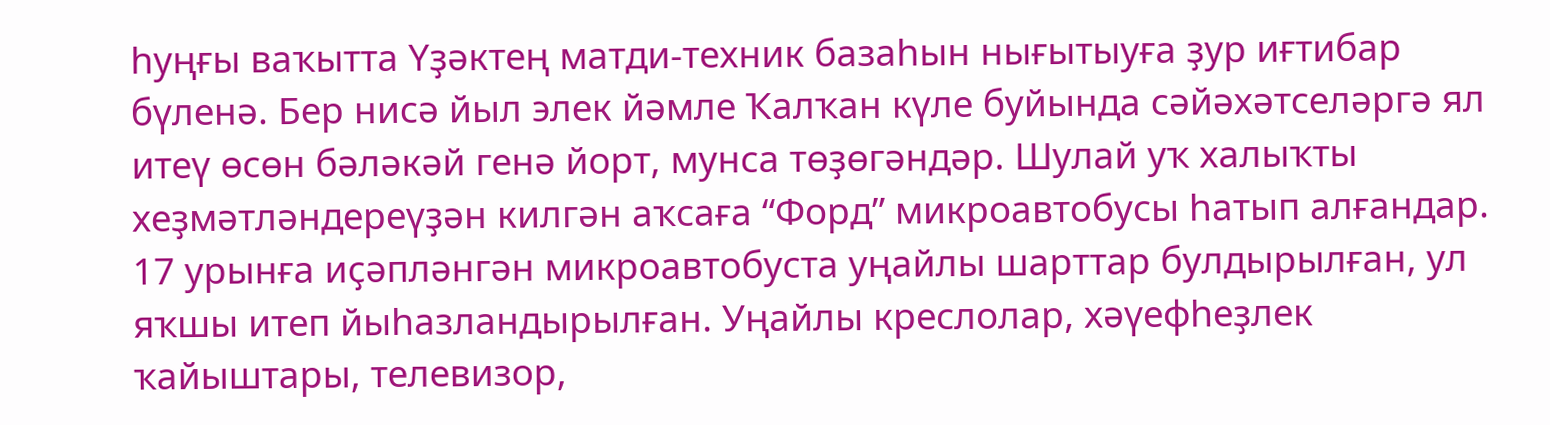һуңғы ваҡытта Үҙәктең матди-техник базаһын нығытыуға ҙур иғтибар бүленә. Бер нисә йыл элек йәмле Ҡалҡан күле буйында сәйәхәтселәргә ял итеү өсөн бәләкәй генә йорт, мунса төҙөгәндәр. Шулай уҡ халыҡты хеҙмәтләндереүҙән килгән аҡсаға “Форд” микроавтобусы һатып алғандар. 17 урынға иҫәпләнгән микроавтобуста уңайлы шарттар булдырылған, ул яҡшы итеп йыһазландырылған. Уңайлы креслолар, хәүефһеҙлек ҡайыштары, телевизор,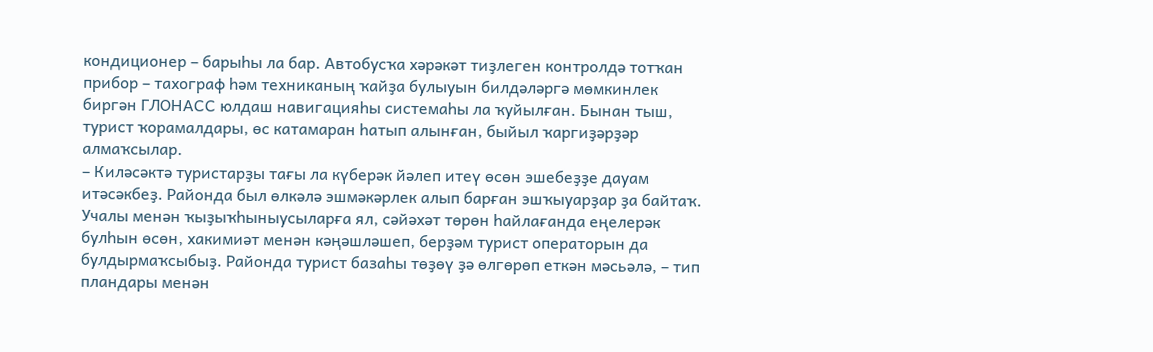кондиционер – барыһы ла бар. Автобусҡа хәрәкәт тиҙлеген контролдә тотҡан прибор – тахограф һәм техниканың ҡайҙа булыуын билдәләргә мөмкинлек биргән ГЛОНАСС юлдаш навигацияһы системаһы ла ҡуйылған. Бынан тыш, турист ҡорамалдары, өс катамаран һатып алынған, быйыл ҡаргиҙәрҙәр алмаҡсылар.
– Киләсәктә туристарҙы тағы ла күберәк йәлеп итеү өсөн эшебеҙҙе дауам итәсәкбеҙ. Районда был өлкәлә эшмәкәрлек алып барған эшҡыуарҙар ҙа байтаҡ. Учалы менән ҡыҙыҡһыныусыларға ял, сәйәхәт төрөн һайлағанда еңелерәк булһын өсөн, хакимиәт менән кәңәшләшеп, берҙәм турист операторын да булдырмаҡсыбыҙ. Районда турист базаһы төҙөү ҙә өлгөрөп еткән мәсьәлә, – тип пландары менән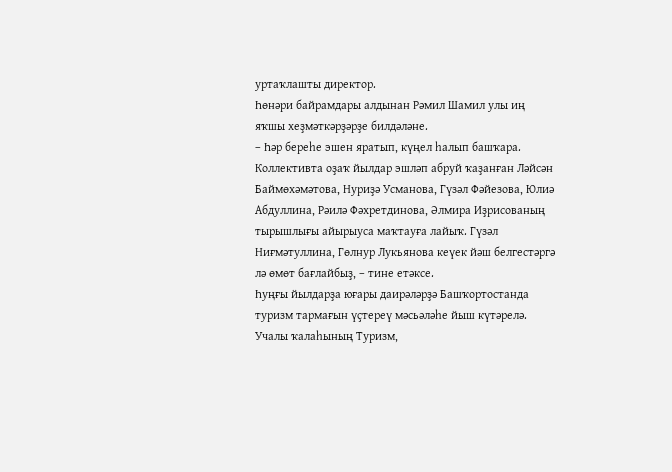уртаҡлашты директор.
Һөнәри байрамдары алдынан Рәмил Шамил улы иң яҡшы хеҙмәткәрҙәрҙе билдәләне.
– Һәр береһе эшен яратып, күңел һалып башҡара. Коллективта оҙаҡ йылдар эшләп абруй ҡаҙанған Ләйсән Баймөхәмәтова, Нуриҙә Усманова, Гүзәл Фәйезова, Юлиә Абдуллина, Рәилә Фәхретдинова, Әлмира Иҙрисованың тырышлығы айырыуса маҡтауға лайыҡ. Гүзәл Ниғмәтуллина, Гөлнур Лукьянова кеүек йәш белгестәргә лә өмөт бағлайбыҙ, – тине етәксе.
Һуңғы йылдарҙа юғары даирәләрҙә Башҡортостанда туризм тармағын үҫтереү мәсьәләһе йыш күтәрелә. Учалы ҡалаһының Туризм,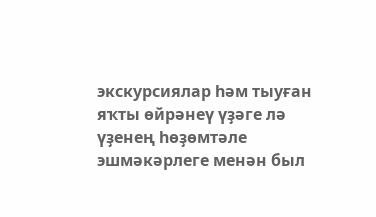экскурсиялар һәм тыуған яҡты өйрәнеү үҙәге лә үҙенең һөҙөмтәле эшмәкәрлеге менән был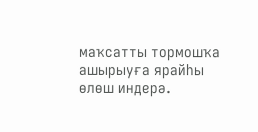маҡсатты тормошҡа ашырыуға ярайһы өлөш индерә.